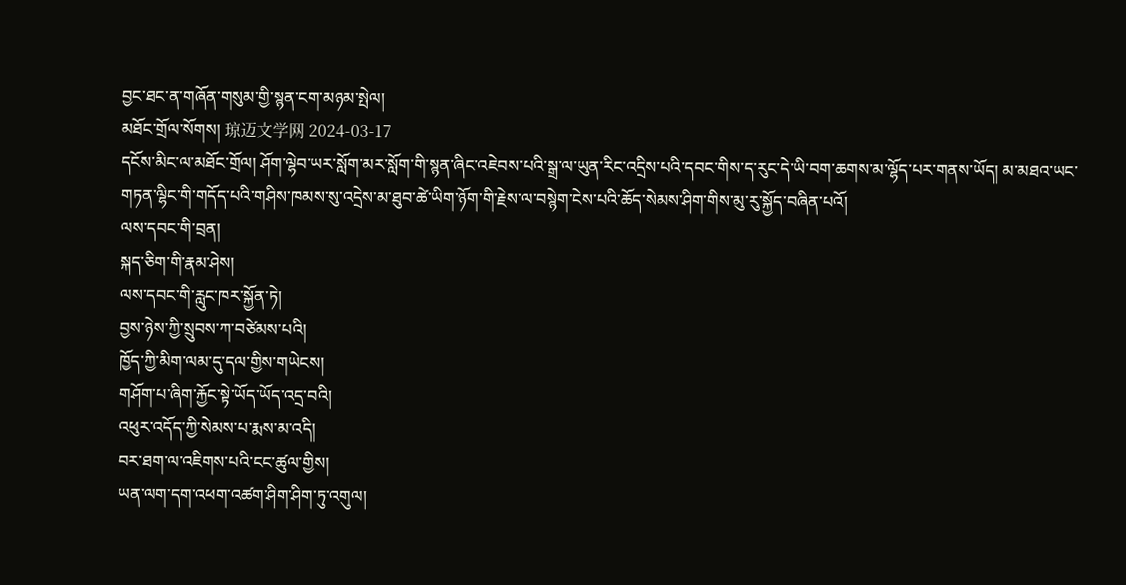བྱང་ཐང་ན་གཞོན་གསུམ་གྱི་སྙན་ངག་མཉམ་སྤེལ།
མཐོང་གྲོལ་སོགས། 琼迈文学网 2024-03-17
དངོས་མིང་ལ་མཐོང་གྲོལ། ཤོག་ལྷེབ་ཡར་སློག་མར་སློག་གི་སྙན་ཞིང་འཇེབས་པའི་སྒྲ་ལ་ཡུན་རིང་འདྲིས་པའི་དབང་གིས་ད་རུང་དེ་ཡི་བག་ཆགས་མ་ལྷོད་པར་གནས་ཡོད། མ་མཐའ་ཡང་གཏན་ལྷིང་གི་གདོད་པའི་གཤིས་ཁམས་སུ་འདྲེས་མ་ཐུབ་ཚེ་ཡིག་ཉོག་གི་རྗེས་ལ་བསྙེག་ངེས་པའི་ཆོད་སེམས་ཤིག་གིས་མུ་རུ་སྐྱོད་བཞིན་པའོ།
ལས་དབང་གི་བྲན།
སྐད་ཅིག་གི་རྣམ་ཤེས།
ལས་དབང་གི་རླུང་ཁར་སྐྱོན་ཏེ།
བྱས་ཉེས་ཀྱི་སྲུབས་ཀ་བཙེམས་པའི།
ཁྱོད་ཀྱི་མིག་ལམ་དུ་དལ་གྱིས་གཡེངས།
གཤོག་པ་ཞིག་རྐྱོང་སྟེ་ཡོད་ཡོད་འདྲ་བའི།
འཕུར་འདོད་ཀྱི་སེམས་པ་རྨས་མ་འདི།
བར་ཐག་ལ་འཇིགས་པའི་ངང་ཚུལ་གྱིས།
ཡན་ལག་དག་འཕག་འཚག་ཤིག་ཤིག་ཏུ་འགུལ།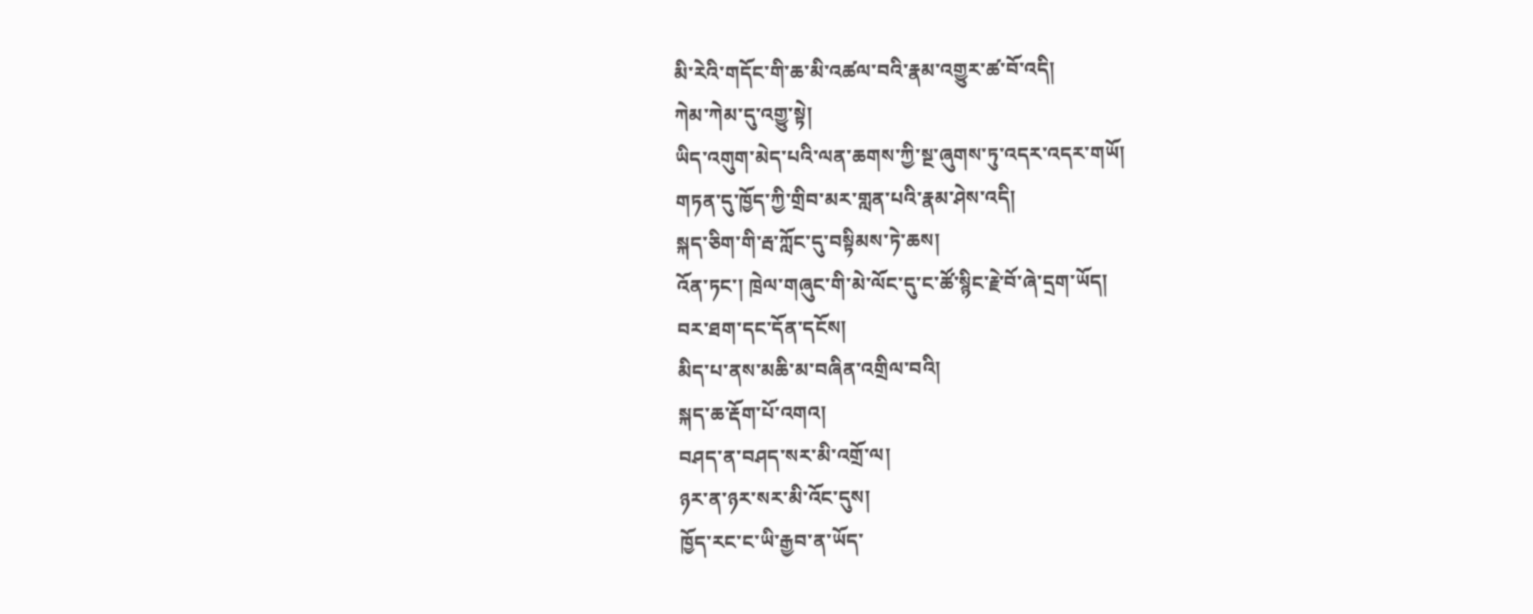མི་རེའི་གདོང་གི་ཆ་མི་འཚལ་བའི་རྣམ་འགྱུར་ཚ་བོ་འདི།
ཀེམ་ཀེམ་དུ་འགྱུ་སྟེ།
ཡིད་འགུག་མེད་པའི་ལན་ཆགས་ཀྱི་སྔ་ཞུགས་ཏུ་འདར་འདར་གཡོ།
གཏན་དུ་ཁྱོད་ཀྱི་གྲིབ་མར་གླན་པའི་རྣམ་ཤེས་འདི།
སྐད་ཅིག་གི་རྦ་ཀློང་དུ་བསྟིམས་ཏེ་ཆས།
འོན་ཏང་། ཁྲེལ་གཞུང་གི་མེ་ལོང་དུ་ང་ཚོ་སྙིང་རྗེ་བོ་ཞེ་དྲག་ཡོད།
བར་ཐག་དང་དོན་དངོས།
མིད་པ་ནས་མཆི་མ་བཞིན་འགྲིལ་བའི།
སྐད་ཆ་རྡོག་པོ་འགའ།
བཤད་ན་བཤད་སར་མི་འགྲོ་ལ།
ཉར་ན་ཉར་སར་མི་འོང་དུས།
ཁྱོད་རང་ང་ཡི་རྒྱབ་ན་ཡོད་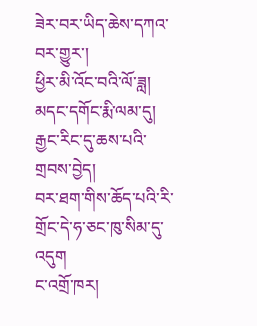ཟེར་བར་ཡིད་ཆེས་དཀའ་བར་གྱུར་།
ཕྱིར་མི་འོང་བའི་ལོ་ཟླ།
མདང་དགོང་རྨི་ལམ་དུ།
རྒྱང་རིང་དུ་ཆས་པའི་གྲབས་བྱེད།
བར་ཐག་གིས་ཆོད་པའི་རི་གྲོང་དེ་ཧ་ཅང་ཁུ་སིམ་དུ་འདུག
ང་འགྲོ་ཁར།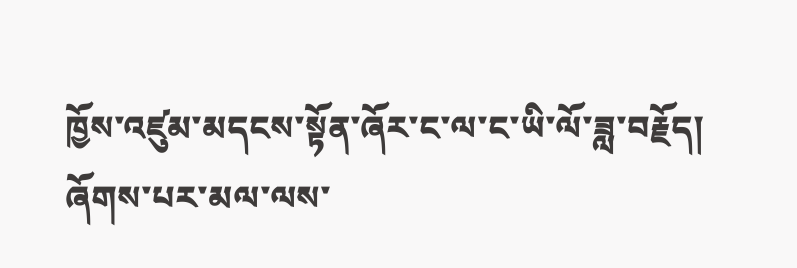ཁྱོས་འཛུམ་མདངས་སྟོན་ཞོར་ང་ལ་ང་ཡི་ལོ་ཟླ་བརྗོད།
ཞོགས་པར་མལ་ལས་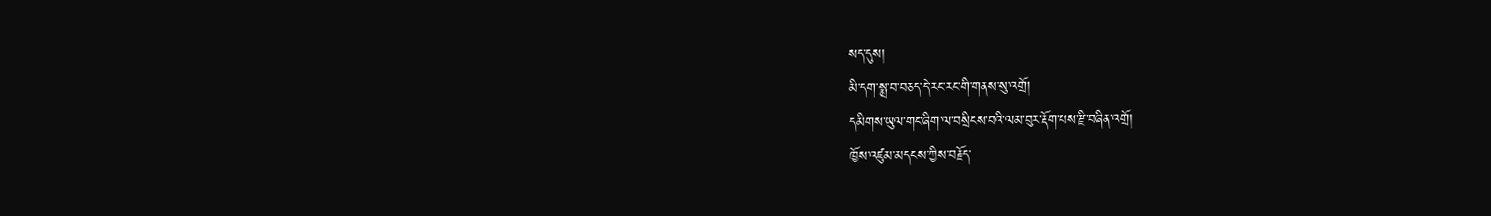སད་དུས།
མི་དག་སྨྲ་བ་བཅད་དེ་རང་རང་གི་གནས་སུ་འགྲོ།
དམིགས་ཡུལ་གང་ཞིག་ལ་བསྲིངས་བའི་ལམ་བུར་རྡོག་པས་རྫི་བཞིན་འགྲོ།
ཁྱོས་འཛུམ་མདངས་ཀྱིས་བརྗོད་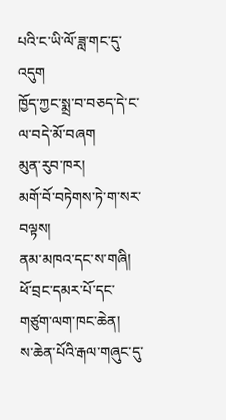པའི་ང་ཡི་ལོ་ཟླ་གང་དུ་འདུག
ཁྱོད་ཀྱང་སྨྲ་བ་བཅད་དེ་ང་ལ་བདེ་མོ་བཞག
མུན་རུབ་ཁར།
མགོ་བོ་བཏེགས་ཏེ་ག་སར་བལྟས།
ནམ་མཁའ་དང་ས་གཞི།
ཕོ་བྲང་དམར་པོ་དང་གཙུག་ལག་ཁང་ཆེན།
ས་ཆེན་པོའི་རྒལ་གཞུང་དུ་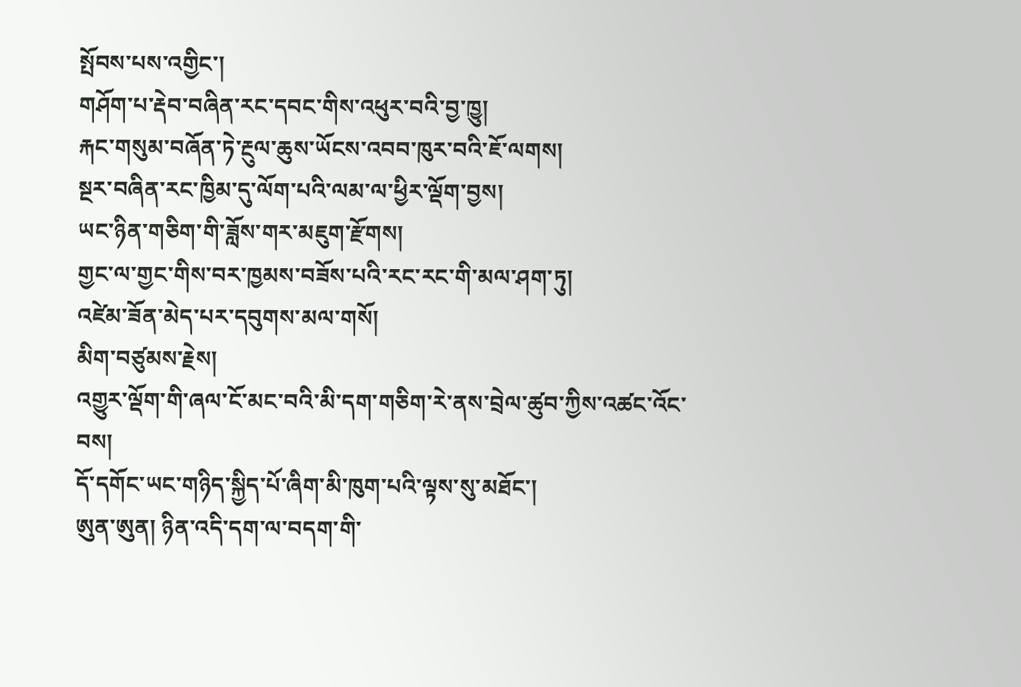སྤོབས་པས་འགྱིང་།
གཤོག་པ་རྡེབ་བཞིན་རང་དབང་གིས་འཕུར་བའི་བྱ་ཁྱུ།
རྐང་གསུམ་བཞོན་ཏེ་རྔུལ་ཆུས་ཡོངས་འབབ་ཁུར་བའི་ཇོ་ལགས།
སྔར་བཞིན་རང་ཁྱིམ་དུ་ལོག་པའི་ལམ་ལ་ཕྱིར་ལྡོག་བྱས།
ཡང་ཉིན་གཅིག་གི་ཟློས་གར་མཇུག་རྫོགས།
གྱང་ལ་གྱང་གིས་བར་ཁྱམས་བཟོས་པའི་རང་རང་གི་མལ་ཤག་ཏུ།
འཛེམ་ཟོན་མེད་པར་དབུགས་མལ་གསོ།
མིག་བཙུམས་རྗེས།
འགྱུར་ལྡོག་གི་ཞལ་ངོ་མང་བའི་མི་དག་གཅིག་རེ་ནས་བྲེལ་ཚུབ་ཀྱིས་འཚང་འོང་བས།
དོ་དགོང་ཡང་གཉིད་སྐྱིད་པོ་ཞིག་མི་ཁུག་པའི་ལྟས་སུ་མཐོང་།
ཨུན་ཨུན། ཉིན་འདི་དག་ལ་བདག་གི་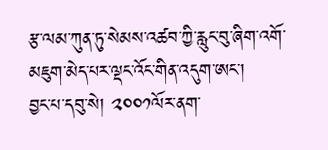རྩ་ལམ་ཀུན་ཏུ་སེམས་འཚབ་ཀྱི་རླུང་བུ་ཞིག་འགོ་མཇུག་མེད་པར་ལྡང་འོང་གིན་འདུག་ཨང་།
བྱང་པ་དབུ་སེ། ༢༠༠༡ལོར་ནག་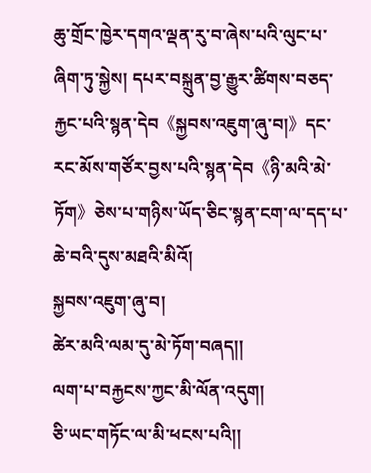ཆུ་གྲོང་ཁྱེར་དགའ་ལྡན་རུ་བ་ཞེས་པའི་ལུང་པ་ཞིག་ཏུ་སྐྱེས། དཔར་བསྐྲུན་བྱ་རྒྱུར་ཚིགས་བཅད་རྐྱང་པའི་སྙན་དེབ《སྐྱབས་འཇུག་ཞུ་བ།》དང་རང་མོས་གཙོར་བྱས་པའི་སྙན་དེབ《ཉི་མའི་མེ་ཏོག》ཅེས་པ་གཉིས་ཡོད་ཅིང་སྙན་ངག་ལ་དད་པ་ཆེ་བའི་དུས་མཐའི་མིའོ།
སྐྱབས་འཇུག་ཞུ་བ།
ཚེར་མའི་ལམ་དུ་མེ་ཏོག་བཞད།།
ལག་པ་བརྐྱངས་ཀྱང་མི་ལོན་འདུག།
ཅི་ཡང་གཏོང་ལ་མི་ཕངས་པའི།།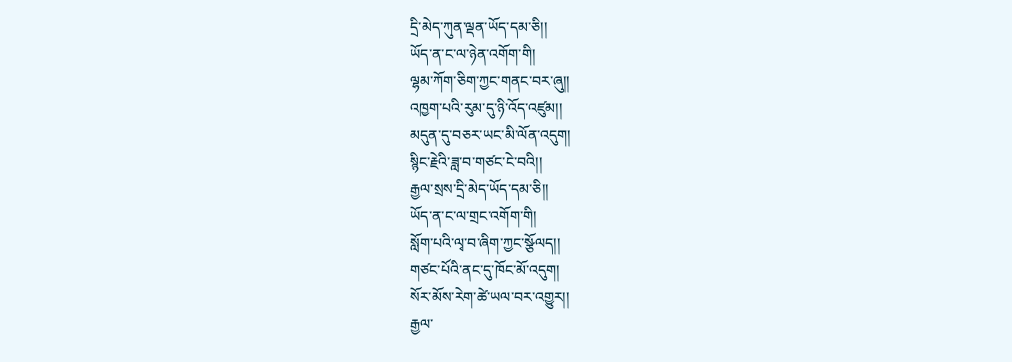དྲི་མེད་ཀུན་ལྡན་ཡོད་དམ་ཅི།།
ཡོད་ན་ང་ལ་ཉེན་འགོག་གི།
ལྷམ་ཀོག་ཅིག་ཀྱང་གནང་བར་ཞུ།།
འཁྱག་པའི་རུམ་དུ་ཉི་འོད་འཛུམ།།
མདུན་དུ་བཅར་ཡང་མི་ལོན་འདུག།
སྙིང་རྗེའི་ཟླ་བ་གཙང་ངེ་བའི།།
རྒྱལ་སྲས་དྲི་མེད་ཡོད་དམ་ཅི།།
ཡོད་ན་ང་ལ་གྲང་འགོག་གི།
སློག་པའི་ལྭ་བ་ཞིག་ཀྱང་སྩོལད།།
གཙང་པོའི་ནང་དུ་ཁོང་མོ་འདུག།
སོར་མོས་རེག་ཚེ་ཡལ་བར་འགྱུར།།
རྒྱལ་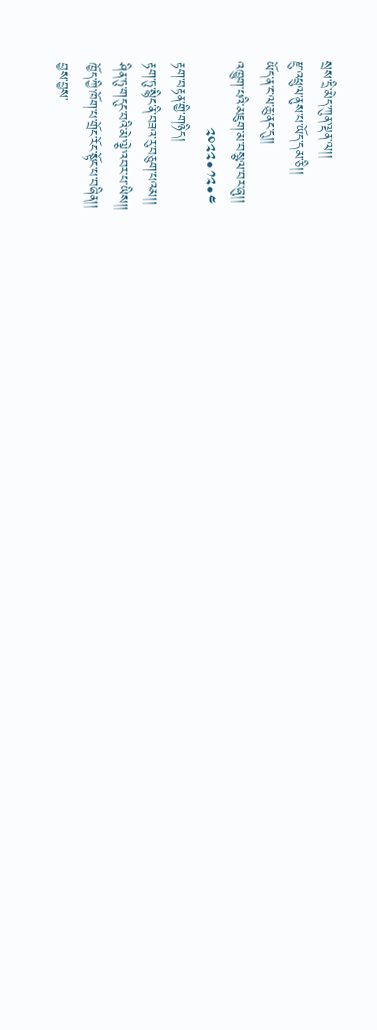སྲས་དྲི་མེད་ཀུན་ལྡན་ལ།།
རྫུ་འཕྲུལ་ནུས་པ་ཡོད་དམ་ཅི།།
ཡོད་ན་ང་ལ་ཆུ་ནང་དུ།།
འཁྱུག་པའི་མཇུག་མ་བསྩལ་བར་ཞུ།།
              ༢༠༢༢•༡༢•༤
རྟག་བརྟན་གྱི་གཉིད།
རྟག་ཏུ་སྙིང་ནི་བཟའ་རུ་བཅུག་པའམ།།
ཤིན་ཏུ་གདུང་བའི་མེ་ལྕེ་འབར་པ་ཡིས།།
ཁྱོད་ཀྱི་ཁོག་པ་གྲོང་རོང་སྟོང་པ་བཞིན།།
བྱས་བྱས་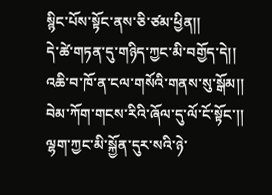སྙིང་པོས་སྟོང་ནས་ཅི་ཙམ་ཕྱིན།།
དེ་ཚེ་གཏན་དུ་གཉིད་ཀྱང་མི་བགྱོད་དེ།།
འཆི་བ་ཁོ་ན་ངལ་གསོའི་གནས་སུ་སྒོམ།།
བེམ་ཀོག་གངས་རིའི་ཞོལ་དུ་ལོ་ངོ་སྟོང་།།
ལྷག་ཀྱང་མི་སྐྱོན་དུར་སའི་ཉེ་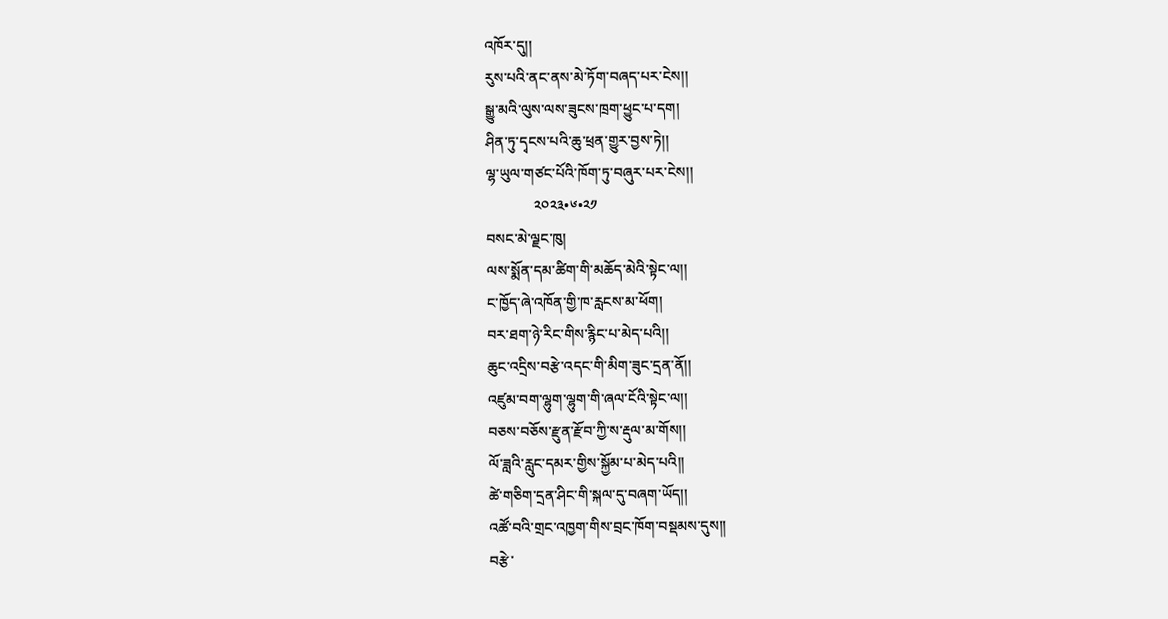འཁོར་དུ།།
རུས་པའི་ནང་ནས་མེ་ཏོག་བཞད་པར་ངེས།།
སྒྱུ་མའི་ལུས་ལས་ཟུངས་ཁྲག་ཕྱུང་པ་དག།
ཤིན་ཏུ་དྭངས་པའི་ཆུ་ཕྲན་གྱུར་བྱས་ཏེ།།
ལྷ་ཡུལ་གཙང་པོའི་ཁོག་ཏུ་བཞུར་པར་ངེས།།
             ༢༠༢༣•༦•༢༡
བསང་མེ་ལྗང་ཁུ།
ལས་སྨོན་དམ་ཚིག་གི་མཆོད་མེའི་སྟེང་ལ།།
ང་ཁྱོད་ཞེ་འཁོན་གྱི་ཁ་རླངས་མ་ཕོག།
བར་ཐག་ཉེ་རིང་གིས་རྙིང་པ་མེད་པའི།།
ཆུང་འདྲིས་བརྩེ་འདང་གི་མིག་ཟུང་དྲན་ནོ།།
འཛུམ་བག་ལྷུག་ལྷུག་གི་ཞལ་ངོའི་སྟེང་ལ།།
བཅས་བཅོས་རྫུན་རྫོབ་ཀྱི་ས་རྡུལ་མ་གོས།།
ལོ་ཟླའི་རླུང་དམར་གྱིས་སྐྱོམ་པ་མེད་པའི།།
ཚེ་གཅིག་དྲན་ཤིང་གི་སྐལ་དུ་བཞག་ཡོད།།
འཚོ་བའི་གྲང་འཁྱག་གིས་བྲང་ཁོག་བསྡམས་དུས།།
བརྩེ་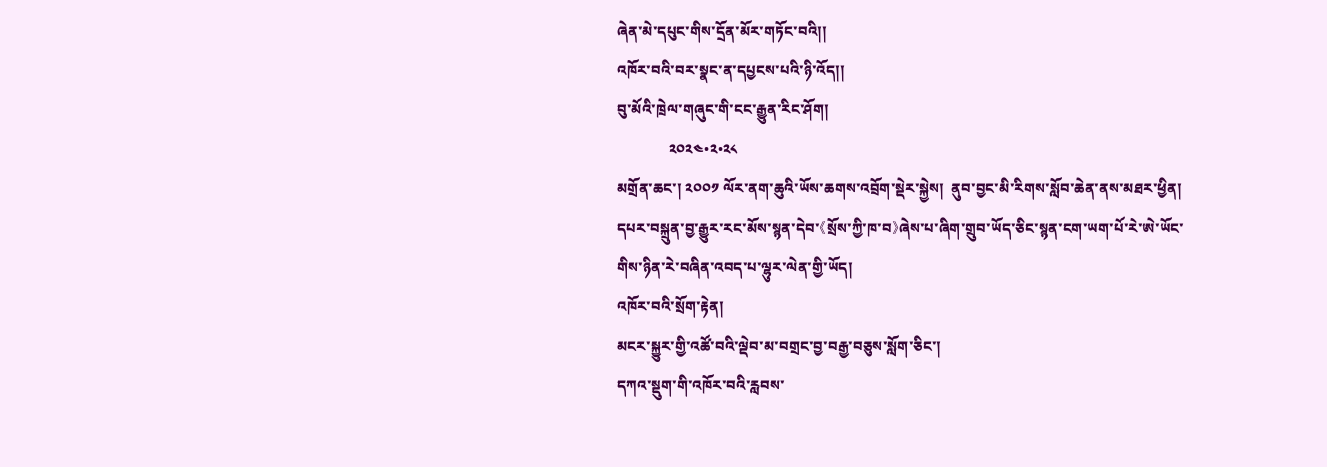ཞེན་མེ་དཔུང་གིས་དྲོན་མོར་གཏོང་བའི།།
འཁོར་བའི་བར་སྣང་ན་དཔྱངས་པའི་ཉི་འོད།།
བུ་མོའི་ཁྲེལ་གཞུང་གི་ངང་རྒྱུན་རིང་ཤོག།
              ༢༠༢༤•༢•༢༨
མགྲོན་ཆང་། ༢༠༠༡ ལོར་ནག་ཆུའི་ཡོས་ཆགས་འབྲོག་སྡེར་སྐྱེས།  ནུབ་བྱང་མི་རིགས་སློབ་ཆེན་ནས་མཐར་ཕྱིན། དཔར་བསྐྲུན་བྱ་རྒྱུར་རང་མོས་སྙན་དེབ་《སྲོས་ཀྱི་ཁ་བ》ཞེས་པ་ཞིག་གྲུབ་ཡོད་ཅིང་སྙན་ངག་ཡག་པོ་རེ་ཨེ་ཡོང་གིས་ཉིན་རེ་བཞིན་འབད་པ་ལྷུར་ལེན་གྱི་ཡོད།
འཁོར་བའི་སྲོག་རྟེན།
མངར་སྐྱུར་གྱི་འཚོ་བའི་ལྡེབ་མ་བགྲང་བྱ་བརྒྱ་བཅུས་སློག་ཅིང་།
དཀའ་སྡུག་གི་འཁོར་བའི་རླབས་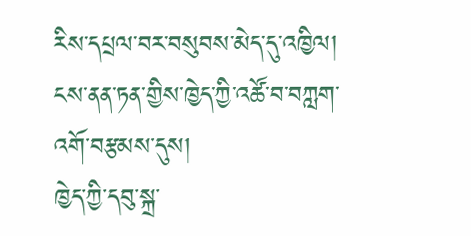རིས་དཔྲལ་བར་བསུབས་མེད་དུ་འཁྱིལ།
ངས་ནན་ཏན་གྱིས་ཁྱེད་ཀྱི་འཚོ་བ་བཀླག་འགོ་བརྩམས་དུས།
ཁྱེད་ཀྱི་དབུ་སྐྲ་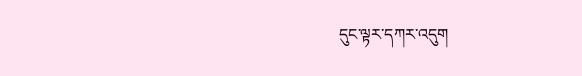དུང་ལྟར་དཀར་འདུག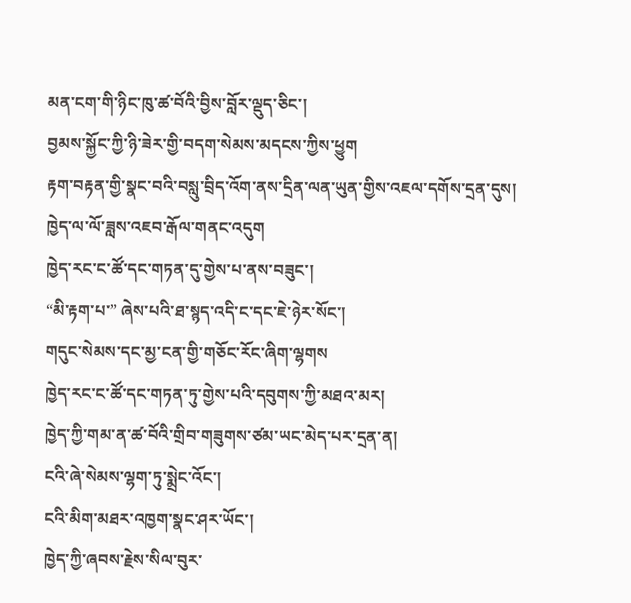མན་ངག་གི་ཉིང་ཁུ་ཚ་བོའི་བྱིས་བློར་ལྡུད་ཅིང་།
བྱམས་སྐྱོང་ཀྱི་ཉི་ཟེར་གྱི་བདག་སེམས་མདངས་ཀྱིས་ཕྱུག
རྟག་བརྟན་གྱི་སྣང་བའི་བསླུ་བྲིད་འོག་ནས་དྲིན་ལན་ཡུན་གྱིས་འཇལ་དགོས་དྲན་དུས།
ཁྱེད་ལ་ལོ་ཟླས་འཇབ་རྒོལ་གནང་འདུག
ཁྱེད་རང་ང་ཚོ་དང་གཏན་དུ་གྱེས་པ་ནས་བཟུང་།
“མི་རྟག་པ་” ཞེས་པའི་ཐ་སྙད་འདི་ང་དང་ཇེ་ཉེར་སོང་།
གདུང་སེམས་དང་མྱ་ངན་གྱི་གཅོང་རོང་ཞིག་ལྷགས
ཁྱེད་རང་ང་ཚོ་དང་གཏན་ཏུ་གྱེས་པའི་དབུགས་ཀྱི་མཐའ་མར།
ཁྱེད་ཀྱི་གམ་ན་ཚ་བོའི་གྲིབ་གཟུགས་ཙམ་ཡང་མེད་པར་དྲན་ན།
ངའི་ཞེ་སེམས་ལྷག་ཏུ་སྨྲེང་འོང་།
ངའི་མིག་མཐར་འཁྱག་སྣང་ཤར་ཡོང་།
ཁྱེད་ཀྱི་ཞབས་རྗེས་སིལ་བུར་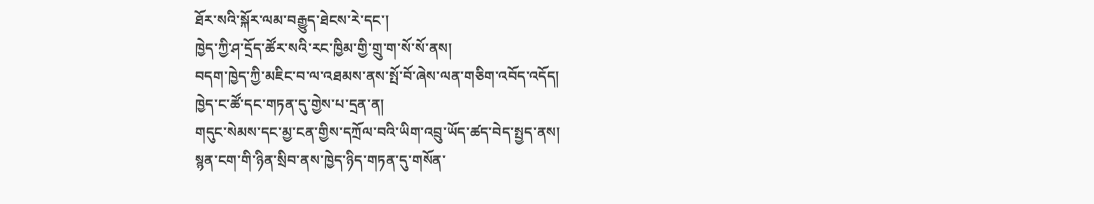ཐོར་སའི་སྐོར་ལམ་བརྒྱུད་ཐེངས་རེ་དང་།
ཁྱེད་ཀྱི་ཤ་དྲོད་ཚོར་སའི་རང་ཁྱིམ་གྱི་གྲུ་ག་སོ་སོ་ནས།
བདག་ཁྱེད་ཀྱི་མཇིང་བ་ལ་འཐམས་ནས་སྤོ་བོ་ཞེས་ལན་གཅིག་འབོད་འདོད།
ཁྱེད་ང་ཚོ་དང་གཏན་དུ་གྱེས་པ་དྲན་ན།
གདུང་སེམས་དང་མྱ་ངན་གྱིས་དཀྲོལ་བའི་ཡིག་འབྲུ་ཡོད་ཚད་བེད་སྤྱད་ནས།
སྙན་ངག་གི་ཉིན་སྲིབ་ནས་ཁྱེད་ཉིད་གཏན་དུ་གསོན་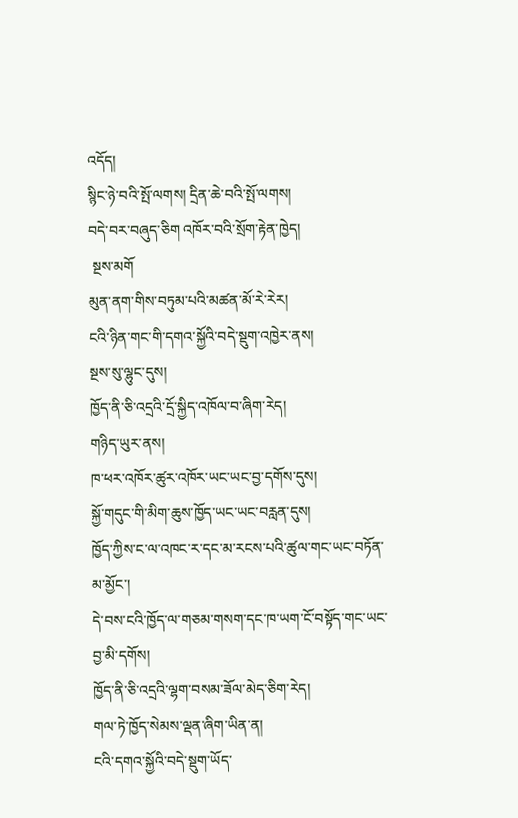འདོད།
སྙིང་ཉེ་བའི་སྤོ་ལགས། དྲིན་ཆེ་བའི་སྤོ་ལགས།
བདེ་བར་བཞུད་ཅིག འཁོར་བའི་སྲོག་རྟེན་ཁྱེད།
 སྔས་མགོ
མུན་ནག་གིས་བཏུམ་པའི་མཚན་མོ་རེ་རེར།
ངའི་ཉིན་གང་གི་དགའ་སྐྱོའི་བདེ་སྡུག་འཁྱེར་ནས།
སྔས་སུ་ལྷུང་དུས།
ཁྱོད་ནི་ཅི་འདྲའི་དྲོ་སྐྱིད་འཁོལ་བ་ཞིག་རེད།
གཉིད་ཡུར་ནས།
ཁ་ཕར་འཁོར་ཚུར་འཁོར་ཡང་ཡང་བྱ་དགོས་དུས།
སྐྱོ་གདུང་གི་མིག་ཆུས་ཁྱོད་ཡང་ཡང་བརླན་དུས།
ཁྱོད་ཀྱིས་ང་ལ་འཁང་ར་དང་མ་རངས་པའི་ཚུལ་གང་ཡང་བཏོན་མ་མྱོང་།
དེ་བས་ངའི་ཁྱོད་ལ་གཅམ་གསག་དང་ཁ་ཡག་ངོ་བསྟོད་གང་ཡང་བྱ་མི་དགོས།
ཁྱོད་ནི་ཅི་འདྲའི་ལྷག་བསམ་ཟོལ་མེད་ཅིག་རེད།
གལ་ཏེ་ཁྱོད་སེམས་ལྡན་ཞིག་ཡིན་ན།
ངའི་དགའ་སྐྱོའི་བདེ་སྡུག་ཡོད་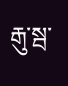རྒུ་སྦ་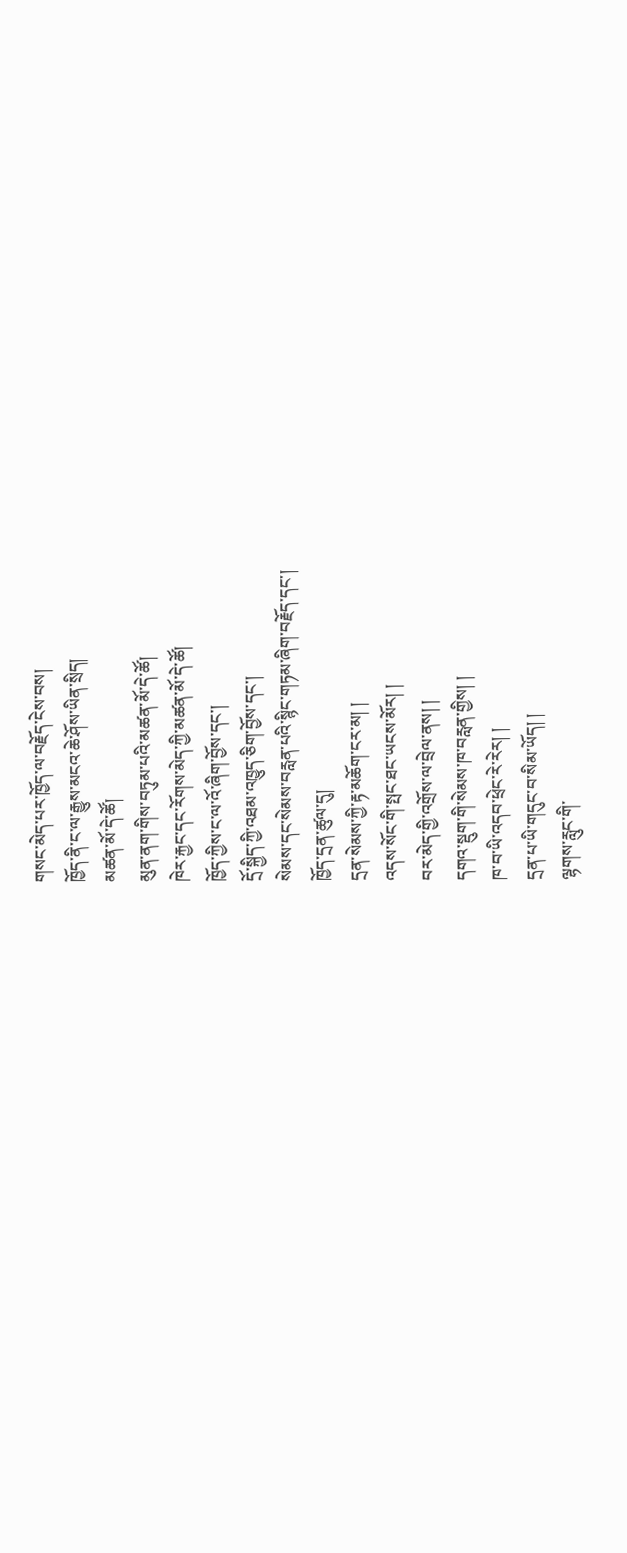གསང་མེད་པར་ཁྱོད་ལ་བརྗོད་ངེས་བས།
ཁྱོད་ནི་ང་ལ་རྒྱུས་མངའ་ཆེ་ཤོས་ཡིན་སྲིད།
མཚན་མོ་དེ་ཚོ།
མུན་ནག་གིས་བཏུམ་པའི་མཚན་མོ་དེ་ཚོ།
ཁེར་རྐྱང་དང་རོགས་མེད་ཀྱི་མཚན་མོ་དེ་ཚོ།
ཁྱོད་ཀྱིས་ང་ལ་འོ་ཞིག་བྱོས་དང་།
དྲོ་སྐྱིད་ཀྱི་འཐམ་འཁྱུད་ཅིག་བྱོས་དང་།
སེམས་དང་སེམས་བརླན་པའི་སྙིང་གཏམ་ཞིག་བརྗོད་དང་།
ཁྱོད་དྲན་ཚུལ་དུ།
དྲན་སེམས་ཀྱི་རྟ་མཆོག་ངར་མ། །
འདས་སོང་གི་སྤང་ཐང་ཡངས་མོར། །
བར་མེད་གྱི་འགྲོས་ལ་བྲེལ་ནས། །
དགའ་སྡུག་གི་སེམས་ཁ་བརླན་གྱིས། །
ཁ་བ་ཡི་འདབ་ཕྲེང་རེ་རེར། །
དྲན་པ་ཡི་གདུང་བ་སིམ་ཡོད། །
ལྷགས་རླུང་གི་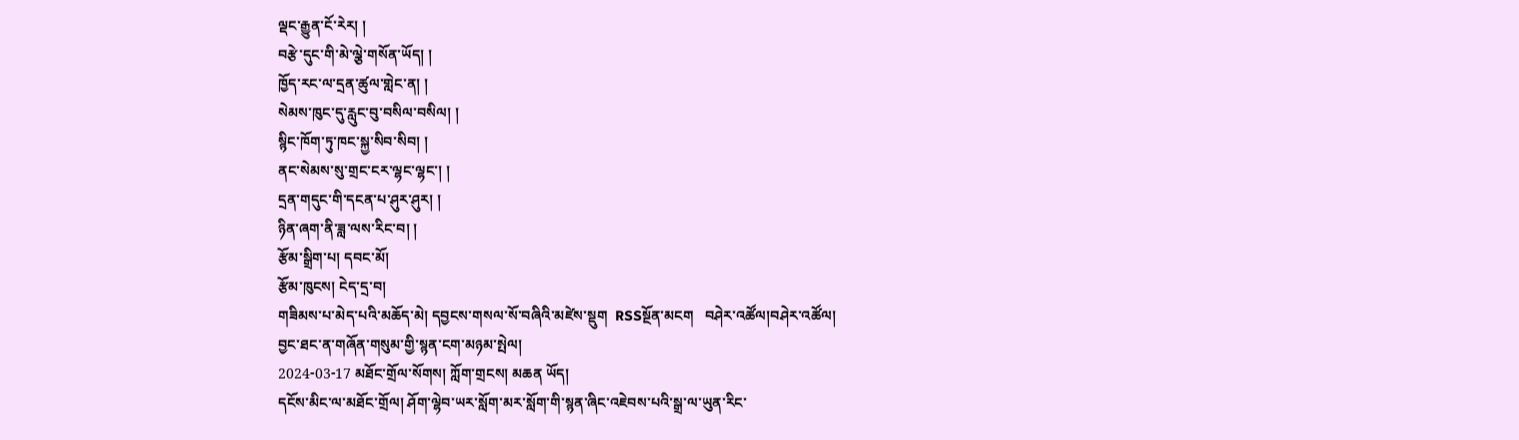ལྡང་རྒྱུན་ངོ་རེར། །
བརྩེ་དུང་གི་མེ་ལྕེ་གསོན་ཡོད། །
ཁྱོད་རང་ལ་དྲན་ཚུལ་གླེང་ན། །
སེམས་ཁུང་དུ་རླུང་བུ་བསིལ་བསིལ། །
སྙིང་ཁོག་ཏུ་ཁང་སྐྱ་སིབ་སིབ། །
ནང་སེམས་སུ་གྲང་ངར་ལྷང་ལྷང་། །
དྲན་གདུང་གི་དངན་པ་ཤུར་ཤུར། །
ཉིན་ཞག་ནི་ཟླ་ལས་རིང་བ། །
རྩོམ་སྒྲིག་པ། དབང་མོ།
རྩོམ་ཁུངས། ངེད་དྲ་བ།
གཟིམས་པ་མེད་པའི་མཆོད་མེ། དབྱངས་གསལ་སོ་བཞིའི་མཛེས་སྡུག  RSSསྔོན་མངག   བཤེར་འཚོལ།བཤེར་འཚོལ།
བྱང་ཐང་ན་གཞོན་གསུམ་གྱི་སྙན་ངག་མཉམ་སྤེལ།
2024-03-17 མཐོང་གྲོལ་སོགས། ཀློག་གྲངས། མཆན ཡོད།
དངོས་མིང་ལ་མཐོང་གྲོལ། ཤོག་ལྷེབ་ཡར་སློག་མར་སློག་གི་སྙན་ཞིང་འཇེབས་པའི་སྒྲ་ལ་ཡུན་རིང་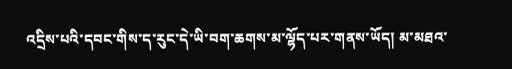འདྲིས་པའི་དབང་གིས་ད་རུང་དེ་ཡི་བག་ཆགས་མ་ལྷོད་པར་གནས་ཡོད། མ་མཐའ་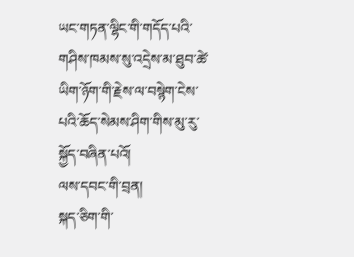ཡང་གཏན་ལྷིང་གི་གདོད་པའི་གཤིས་ཁམས་སུ་འདྲེས་མ་ཐུབ་ཚེ་ཡིག་ཉོག་གི་རྗེས་ལ་བསྙེག་ངེས་པའི་ཆོད་སེམས་ཤིག་གིས་མུ་རུ་སྐྱོད་བཞིན་པའོ།
ལས་དབང་གི་བྲན།
སྐད་ཅིག་གི་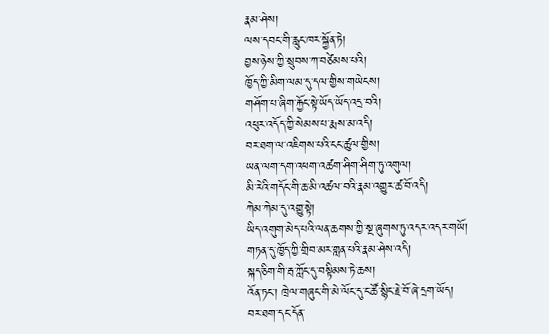རྣམ་ཤེས།
ལས་དབང་གི་རླུང་ཁར་སྐྱོན་ཏེ།
བྱས་ཉེས་ཀྱི་སྲུབས་ཀ་བཙེམས་པའི།
ཁྱོད་ཀྱི་མིག་ལམ་དུ་དལ་གྱིས་གཡེངས།
གཤོག་པ་ཞིག་རྐྱོང་སྟེ་ཡོད་ཡོད་འདྲ་བའི།
འཕུར་འདོད་ཀྱི་སེམས་པ་རྨས་མ་འདི།
བར་ཐག་ལ་འཇིགས་པའི་ངང་ཚུལ་གྱིས།
ཡན་ལག་དག་འཕག་འཚག་ཤིག་ཤིག་ཏུ་འགུལ།
མི་རེའི་གདོང་གི་ཆ་མི་འཚལ་བའི་རྣམ་འགྱུར་ཚ་བོ་འདི།
ཀེམ་ཀེམ་དུ་འགྱུ་སྟེ།
ཡིད་འགུག་མེད་པའི་ལན་ཆགས་ཀྱི་སྔ་ཞུགས་ཏུ་འདར་འདར་གཡོ།
གཏན་དུ་ཁྱོད་ཀྱི་གྲིབ་མར་གླན་པའི་རྣམ་ཤེས་འདི།
སྐད་ཅིག་གི་རྦ་ཀློང་དུ་བསྟིམས་ཏེ་ཆས།
འོན་ཏང་། ཁྲེལ་གཞུང་གི་མེ་ལོང་དུ་ང་ཚོ་སྙིང་རྗེ་བོ་ཞེ་དྲག་ཡོད།
བར་ཐག་དང་དོན་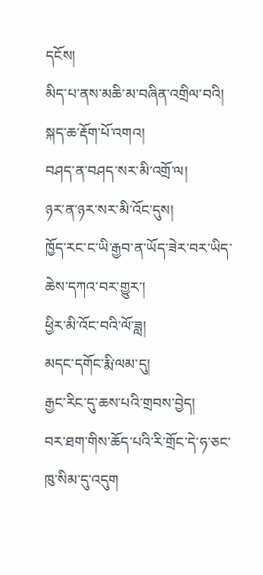དངོས།
མིད་པ་ནས་མཆི་མ་བཞིན་འགྲིལ་བའི།
སྐད་ཆ་རྡོག་པོ་འགའ།
བཤད་ན་བཤད་སར་མི་འགྲོ་ལ།
ཉར་ན་ཉར་སར་མི་འོང་དུས།
ཁྱོད་རང་ང་ཡི་རྒྱབ་ན་ཡོད་ཟེར་བར་ཡིད་ཆེས་དཀའ་བར་གྱུར་།
ཕྱིར་མི་འོང་བའི་ལོ་ཟླ།
མདང་དགོང་རྨི་ལམ་དུ།
རྒྱང་རིང་དུ་ཆས་པའི་གྲབས་བྱེད།
བར་ཐག་གིས་ཆོད་པའི་རི་གྲོང་དེ་ཧ་ཅང་ཁུ་སིམ་དུ་འདུག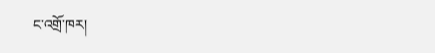ང་འགྲོ་ཁར།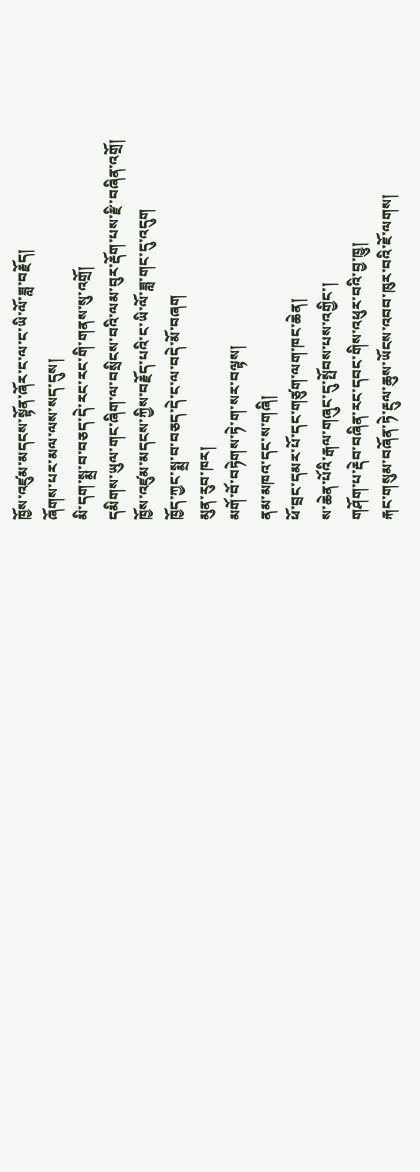ཁྱོས་འཛུམ་མདངས་སྟོན་ཞོར་ང་ལ་ང་ཡི་ལོ་ཟླ་བརྗོད།
ཞོགས་པར་མལ་ལས་སད་དུས།
མི་དག་སྨྲ་བ་བཅད་དེ་རང་རང་གི་གནས་སུ་འགྲོ།
དམིགས་ཡུལ་གང་ཞིག་ལ་བསྲིངས་བའི་ལམ་བུར་རྡོག་པས་རྫི་བཞིན་འགྲོ།
ཁྱོས་འཛུམ་མདངས་ཀྱིས་བརྗོད་པའི་ང་ཡི་ལོ་ཟླ་གང་དུ་འདུག
ཁྱོད་ཀྱང་སྨྲ་བ་བཅད་དེ་ང་ལ་བདེ་མོ་བཞག
མུན་རུབ་ཁར།
མགོ་བོ་བཏེགས་ཏེ་ག་སར་བལྟས།
ནམ་མཁའ་དང་ས་གཞི།
ཕོ་བྲང་དམར་པོ་དང་གཙུག་ལག་ཁང་ཆེན།
ས་ཆེན་པོའི་རྒལ་གཞུང་དུ་སྤོབས་པས་འགྱིང་།
གཤོག་པ་རྡེབ་བཞིན་རང་དབང་གིས་འཕུར་བའི་བྱ་ཁྱུ།
རྐང་གསུམ་བཞོན་ཏེ་རྔུལ་ཆུས་ཡོངས་འབབ་ཁུར་བའི་ཇོ་ལགས།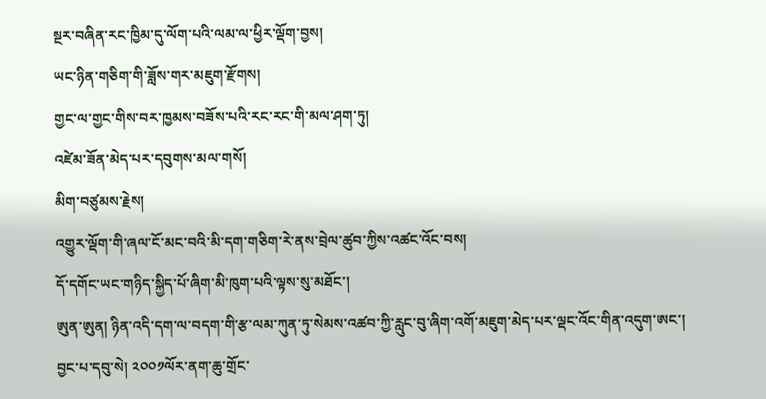སྔར་བཞིན་རང་ཁྱིམ་དུ་ལོག་པའི་ལམ་ལ་ཕྱིར་ལྡོག་བྱས།
ཡང་ཉིན་གཅིག་གི་ཟློས་གར་མཇུག་རྫོགས།
གྱང་ལ་གྱང་གིས་བར་ཁྱམས་བཟོས་པའི་རང་རང་གི་མལ་ཤག་ཏུ།
འཛེམ་ཟོན་མེད་པར་དབུགས་མལ་གསོ།
མིག་བཙུམས་རྗེས།
འགྱུར་ལྡོག་གི་ཞལ་ངོ་མང་བའི་མི་དག་གཅིག་རེ་ནས་བྲེལ་ཚུབ་ཀྱིས་འཚང་འོང་བས།
དོ་དགོང་ཡང་གཉིད་སྐྱིད་པོ་ཞིག་མི་ཁུག་པའི་ལྟས་སུ་མཐོང་།
ཨུན་ཨུན། ཉིན་འདི་དག་ལ་བདག་གི་རྩ་ལམ་ཀུན་ཏུ་སེམས་འཚབ་ཀྱི་རླུང་བུ་ཞིག་འགོ་མཇུག་མེད་པར་ལྡང་འོང་གིན་འདུག་ཨང་།
བྱང་པ་དབུ་སེ། ༢༠༠༡ལོར་ནག་ཆུ་གྲོང་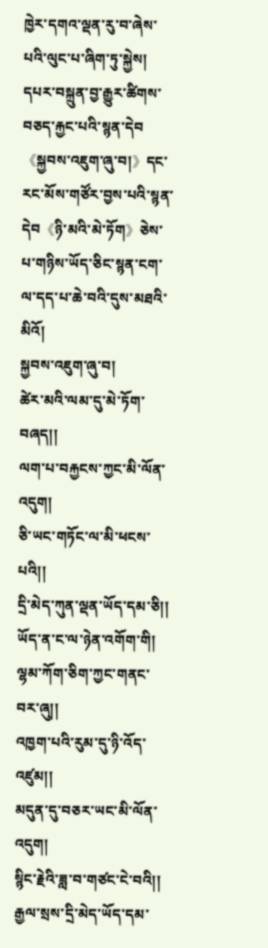ཁྱེར་དགའ་ལྡན་རུ་བ་ཞེས་པའི་ལུང་པ་ཞིག་ཏུ་སྐྱེས། དཔར་བསྐྲུན་བྱ་རྒྱུར་ཚིགས་བཅད་རྐྱང་པའི་སྙན་དེབ《སྐྱབས་འཇུག་ཞུ་བ།》དང་རང་མོས་གཙོར་བྱས་པའི་སྙན་དེབ《ཉི་མའི་མེ་ཏོག》ཅེས་པ་གཉིས་ཡོད་ཅིང་སྙན་ངག་ལ་དད་པ་ཆེ་བའི་དུས་མཐའི་མིའོ།
སྐྱབས་འཇུག་ཞུ་བ།
ཚེར་མའི་ལམ་དུ་མེ་ཏོག་བཞད།།
ལག་པ་བརྐྱངས་ཀྱང་མི་ལོན་འདུག།
ཅི་ཡང་གཏོང་ལ་མི་ཕངས་པའི།།
དྲི་མེད་ཀུན་ལྡན་ཡོད་དམ་ཅི།།
ཡོད་ན་ང་ལ་ཉེན་འགོག་གི།
ལྷམ་ཀོག་ཅིག་ཀྱང་གནང་བར་ཞུ།།
འཁྱག་པའི་རུམ་དུ་ཉི་འོད་འཛུམ།།
མདུན་དུ་བཅར་ཡང་མི་ལོན་འདུག།
སྙིང་རྗེའི་ཟླ་བ་གཙང་ངེ་བའི།།
རྒྱལ་སྲས་དྲི་མེད་ཡོད་དམ་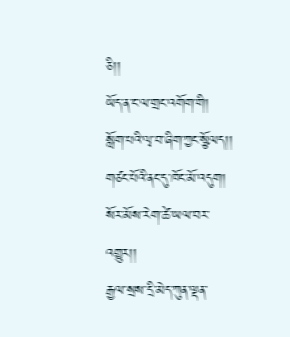ཅི།།
ཡོད་ན་ང་ལ་གྲང་འགོག་གི།
སློག་པའི་ལྭ་བ་ཞིག་ཀྱང་སྩོལད།།
གཙང་པོའི་ནང་དུ་ཁོང་མོ་འདུག།
སོར་མོས་རེག་ཚེ་ཡལ་བར་འགྱུར།།
རྒྱལ་སྲས་དྲི་མེད་ཀུན་ལྡན་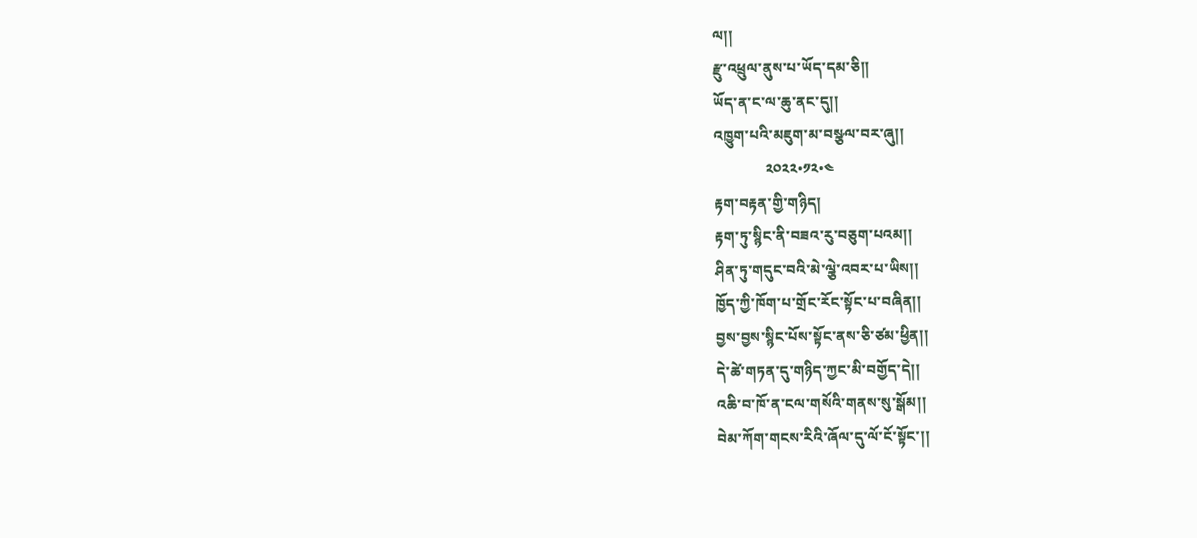ལ།།
རྫུ་འཕྲུལ་ནུས་པ་ཡོད་དམ་ཅི།།
ཡོད་ན་ང་ལ་ཆུ་ནང་དུ།།
འཁྱུག་པའི་མཇུག་མ་བསྩལ་བར་ཞུ།།
              ༢༠༢༢•༡༢•༤
རྟག་བརྟན་གྱི་གཉིད།
རྟག་ཏུ་སྙིང་ནི་བཟའ་རུ་བཅུག་པའམ།།
ཤིན་ཏུ་གདུང་བའི་མེ་ལྕེ་འབར་པ་ཡིས།།
ཁྱོད་ཀྱི་ཁོག་པ་གྲོང་རོང་སྟོང་པ་བཞིན།།
བྱས་བྱས་སྙིང་པོས་སྟོང་ནས་ཅི་ཙམ་ཕྱིན།།
དེ་ཚེ་གཏན་དུ་གཉིད་ཀྱང་མི་བགྱོད་དེ།།
འཆི་བ་ཁོ་ན་ངལ་གསོའི་གནས་སུ་སྒོམ།།
བེམ་ཀོག་གངས་རིའི་ཞོལ་དུ་ལོ་ངོ་སྟོང་།།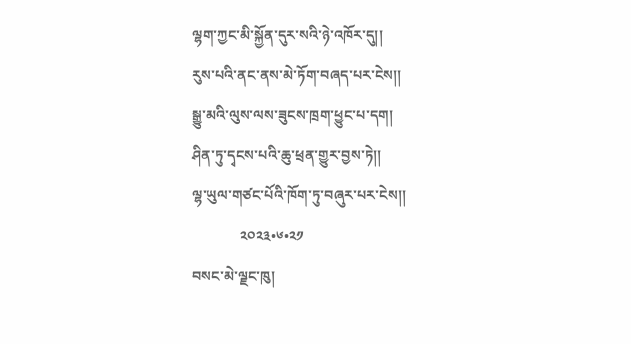ལྷག་ཀྱང་མི་སྐྱོན་དུར་སའི་ཉེ་འཁོར་དུ།།
རུས་པའི་ནང་ནས་མེ་ཏོག་བཞད་པར་ངེས།།
སྒྱུ་མའི་ལུས་ལས་ཟུངས་ཁྲག་ཕྱུང་པ་དག།
ཤིན་ཏུ་དྭངས་པའི་ཆུ་ཕྲན་གྱུར་བྱས་ཏེ།།
ལྷ་ཡུལ་གཙང་པོའི་ཁོག་ཏུ་བཞུར་པར་ངེས།།
             ༢༠༢༣•༦•༢༡
བསང་མེ་ལྗང་ཁུ།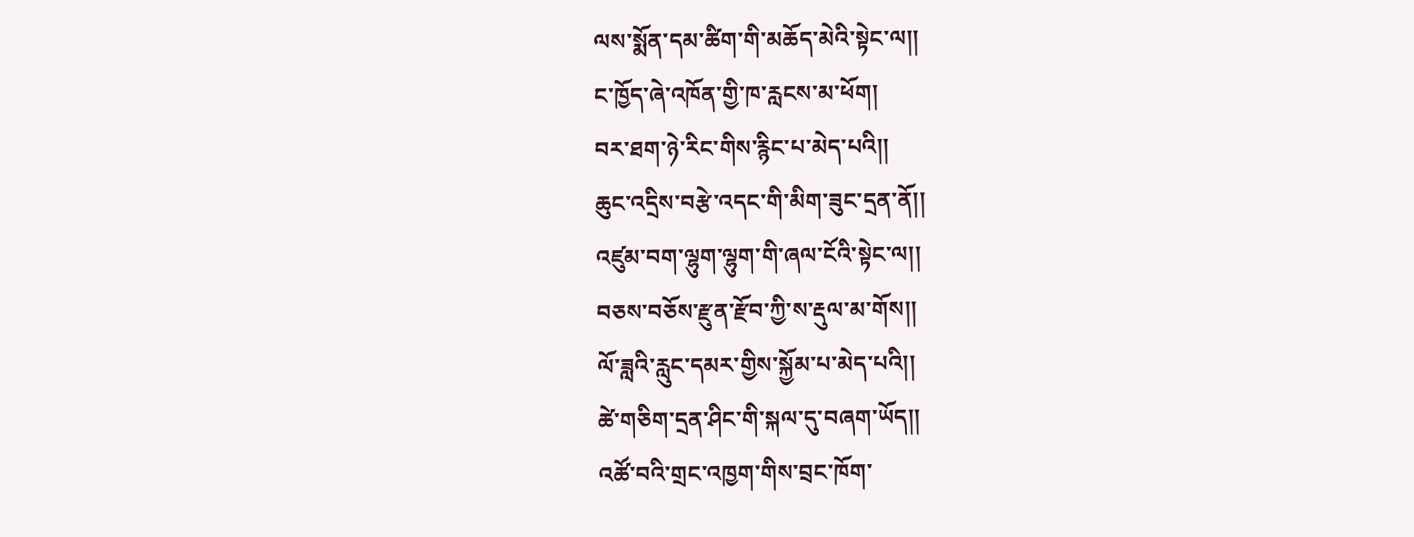ལས་སྨོན་དམ་ཚིག་གི་མཆོད་མེའི་སྟེང་ལ།།
ང་ཁྱོད་ཞེ་འཁོན་གྱི་ཁ་རླངས་མ་ཕོག།
བར་ཐག་ཉེ་རིང་གིས་རྙིང་པ་མེད་པའི།།
ཆུང་འདྲིས་བརྩེ་འདང་གི་མིག་ཟུང་དྲན་ནོ།།
འཛུམ་བག་ལྷུག་ལྷུག་གི་ཞལ་ངོའི་སྟེང་ལ།།
བཅས་བཅོས་རྫུན་རྫོབ་ཀྱི་ས་རྡུལ་མ་གོས།།
ལོ་ཟླའི་རླུང་དམར་གྱིས་སྐྱོམ་པ་མེད་པའི།།
ཚེ་གཅིག་དྲན་ཤིང་གི་སྐལ་དུ་བཞག་ཡོད།།
འཚོ་བའི་གྲང་འཁྱག་གིས་བྲང་ཁོག་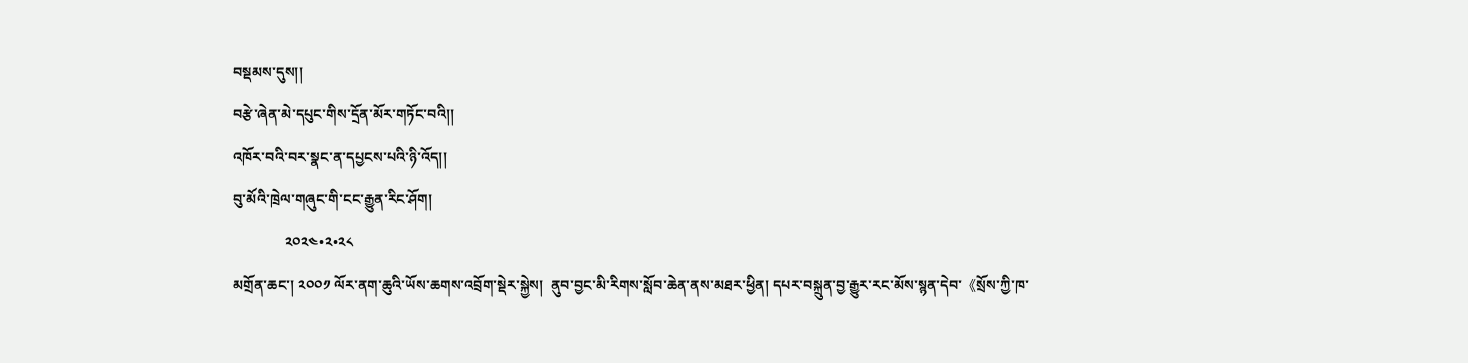བསྡམས་དུས།།
བརྩེ་ཞེན་མེ་དཔུང་གིས་དྲོན་མོར་གཏོང་བའི།།
འཁོར་བའི་བར་སྣང་ན་དཔྱངས་པའི་ཉི་འོད།།
བུ་མོའི་ཁྲེལ་གཞུང་གི་ངང་རྒྱུན་རིང་ཤོག།
              ༢༠༢༤•༢•༢༨
མགྲོན་ཆང་། ༢༠༠༡ ལོར་ནག་ཆུའི་ཡོས་ཆགས་འབྲོག་སྡེར་སྐྱེས།  ནུབ་བྱང་མི་རིགས་སློབ་ཆེན་ནས་མཐར་ཕྱིན། དཔར་བསྐྲུན་བྱ་རྒྱུར་རང་མོས་སྙན་དེབ་《སྲོས་ཀྱི་ཁ་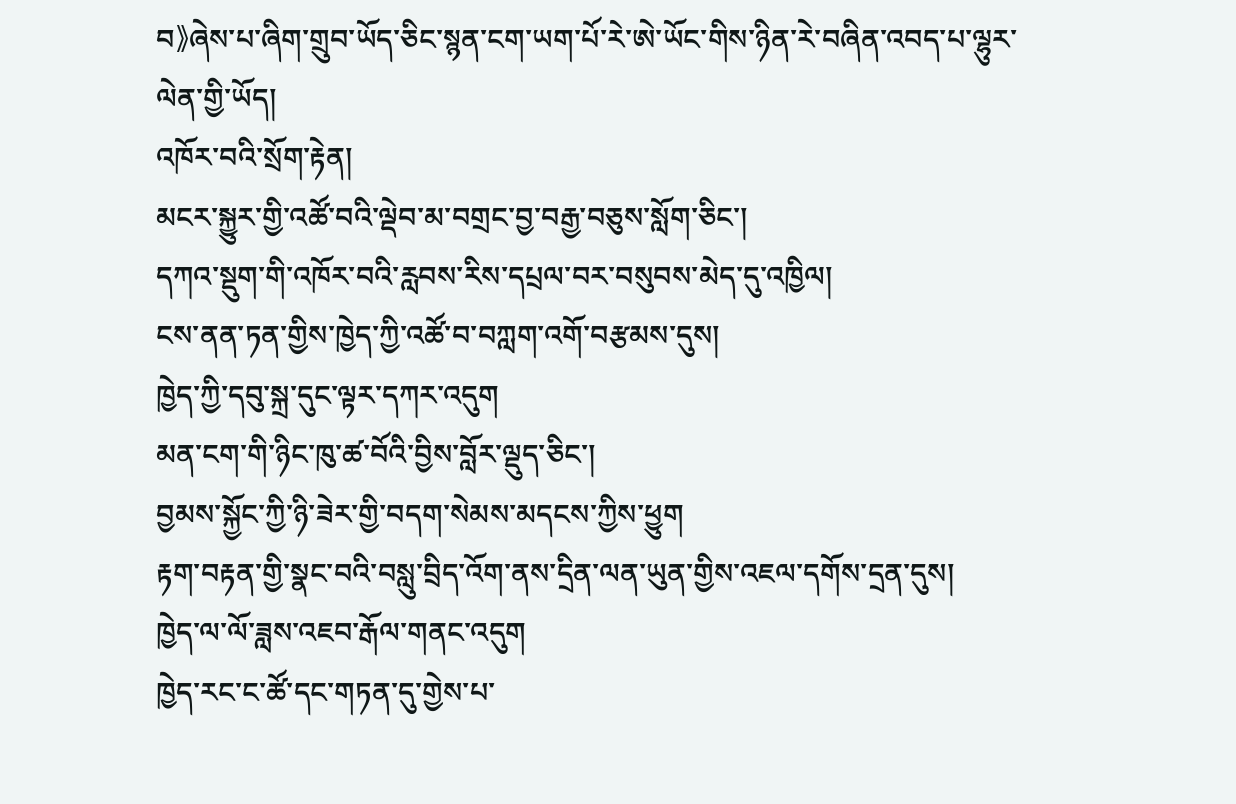བ》ཞེས་པ་ཞིག་གྲུབ་ཡོད་ཅིང་སྙན་ངག་ཡག་པོ་རེ་ཨེ་ཡོང་གིས་ཉིན་རེ་བཞིན་འབད་པ་ལྷུར་ལེན་གྱི་ཡོད།
འཁོར་བའི་སྲོག་རྟེན།
མངར་སྐྱུར་གྱི་འཚོ་བའི་ལྡེབ་མ་བགྲང་བྱ་བརྒྱ་བཅུས་སློག་ཅིང་།
དཀའ་སྡུག་གི་འཁོར་བའི་རླབས་རིས་དཔྲལ་བར་བསུབས་མེད་དུ་འཁྱིལ།
ངས་ནན་ཏན་གྱིས་ཁྱེད་ཀྱི་འཚོ་བ་བཀླག་འགོ་བརྩམས་དུས།
ཁྱེད་ཀྱི་དབུ་སྐྲ་དུང་ལྟར་དཀར་འདུག
མན་ངག་གི་ཉིང་ཁུ་ཚ་བོའི་བྱིས་བློར་ལྡུད་ཅིང་།
བྱམས་སྐྱོང་ཀྱི་ཉི་ཟེར་གྱི་བདག་སེམས་མདངས་ཀྱིས་ཕྱུག
རྟག་བརྟན་གྱི་སྣང་བའི་བསླུ་བྲིད་འོག་ནས་དྲིན་ལན་ཡུན་གྱིས་འཇལ་དགོས་དྲན་དུས།
ཁྱེད་ལ་ལོ་ཟླས་འཇབ་རྒོལ་གནང་འདུག
ཁྱེད་རང་ང་ཚོ་དང་གཏན་དུ་གྱེས་པ་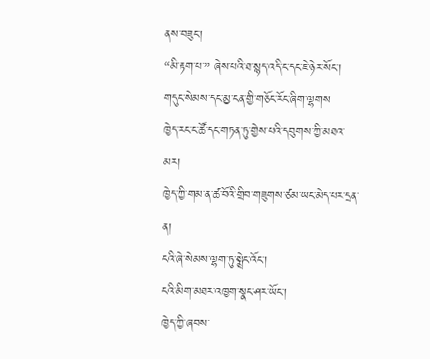ནས་བཟུང་།
“མི་རྟག་པ་” ཞེས་པའི་ཐ་སྙད་འདི་ང་དང་ཇེ་ཉེར་སོང་།
གདུང་སེམས་དང་མྱ་ངན་གྱི་གཅོང་རོང་ཞིག་ལྷགས
ཁྱེད་རང་ང་ཚོ་དང་གཏན་ཏུ་གྱེས་པའི་དབུགས་ཀྱི་མཐའ་མར།
ཁྱེད་ཀྱི་གམ་ན་ཚ་བོའི་གྲིབ་གཟུགས་ཙམ་ཡང་མེད་པར་དྲན་ན།
ངའི་ཞེ་སེམས་ལྷག་ཏུ་སྨྲེང་འོང་།
ངའི་མིག་མཐར་འཁྱག་སྣང་ཤར་ཡོང་།
ཁྱེད་ཀྱི་ཞབས་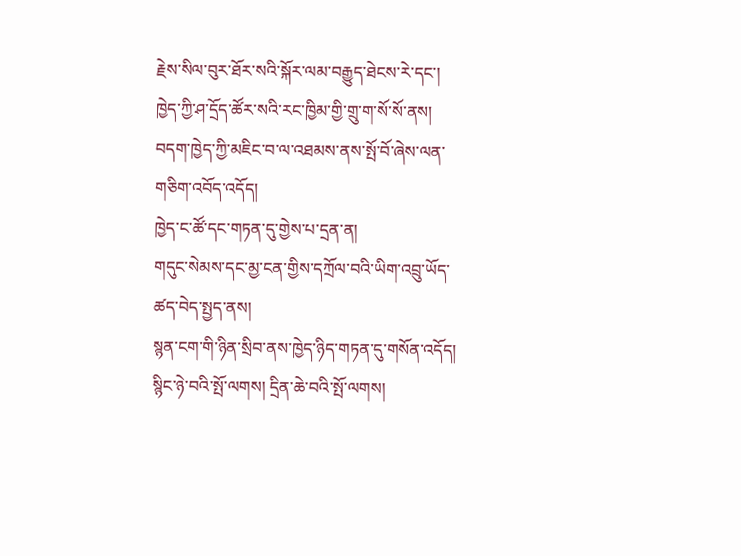རྗེས་སིལ་བུར་ཐོར་སའི་སྐོར་ལམ་བརྒྱུད་ཐེངས་རེ་དང་།
ཁྱེད་ཀྱི་ཤ་དྲོད་ཚོར་སའི་རང་ཁྱིམ་གྱི་གྲུ་ག་སོ་སོ་ནས།
བདག་ཁྱེད་ཀྱི་མཇིང་བ་ལ་འཐམས་ནས་སྤོ་བོ་ཞེས་ལན་གཅིག་འབོད་འདོད།
ཁྱེད་ང་ཚོ་དང་གཏན་དུ་གྱེས་པ་དྲན་ན།
གདུང་སེམས་དང་མྱ་ངན་གྱིས་དཀྲོལ་བའི་ཡིག་འབྲུ་ཡོད་ཚད་བེད་སྤྱད་ནས།
སྙན་ངག་གི་ཉིན་སྲིབ་ནས་ཁྱེད་ཉིད་གཏན་དུ་གསོན་འདོད།
སྙིང་ཉེ་བའི་སྤོ་ལགས། དྲིན་ཆེ་བའི་སྤོ་ལགས།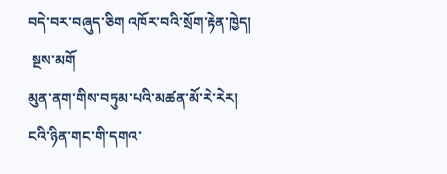བདེ་བར་བཞུད་ཅིག འཁོར་བའི་སྲོག་རྟེན་ཁྱེད།
 སྔས་མགོ
མུན་ནག་གིས་བཏུམ་པའི་མཚན་མོ་རེ་རེར།
ངའི་ཉིན་གང་གི་དགའ་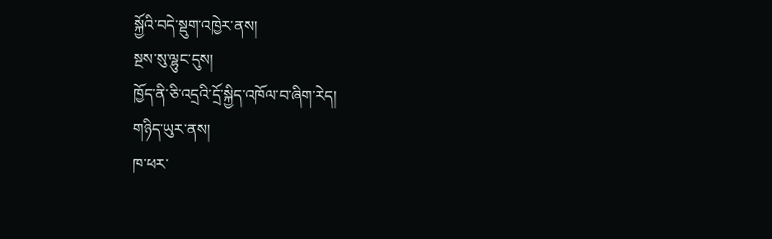སྐྱོའི་བདེ་སྡུག་འཁྱེར་ནས།
སྔས་སུ་ལྷུང་དུས།
ཁྱོད་ནི་ཅི་འདྲའི་དྲོ་སྐྱིད་འཁོལ་བ་ཞིག་རེད།
གཉིད་ཡུར་ནས།
ཁ་ཕར་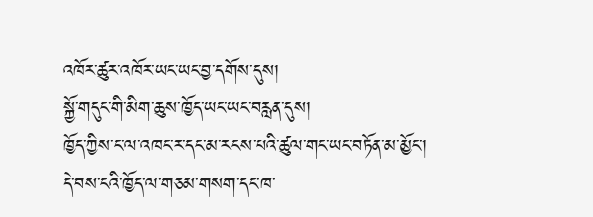འཁོར་ཚུར་འཁོར་ཡང་ཡང་བྱ་དགོས་དུས།
སྐྱོ་གདུང་གི་མིག་ཆུས་ཁྱོད་ཡང་ཡང་བརླན་དུས།
ཁྱོད་ཀྱིས་ང་ལ་འཁང་ར་དང་མ་རངས་པའི་ཚུལ་གང་ཡང་བཏོན་མ་མྱོང་།
དེ་བས་ངའི་ཁྱོད་ལ་གཅམ་གསག་དང་ཁ་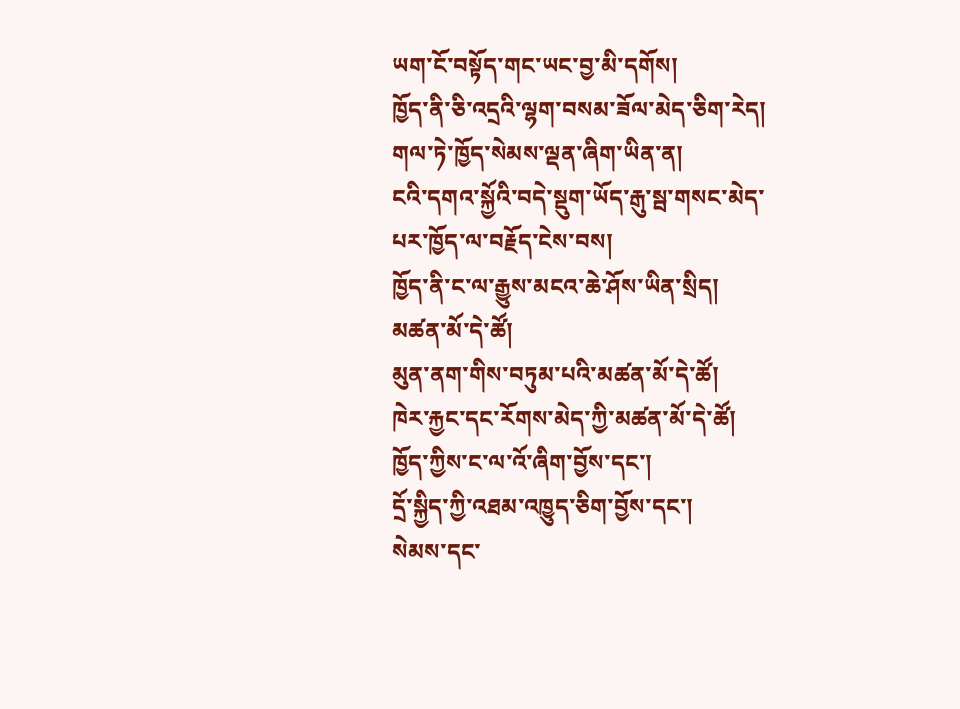ཡག་ངོ་བསྟོད་གང་ཡང་བྱ་མི་དགོས།
ཁྱོད་ནི་ཅི་འདྲའི་ལྷག་བསམ་ཟོལ་མེད་ཅིག་རེད།
གལ་ཏེ་ཁྱོད་སེམས་ལྡན་ཞིག་ཡིན་ན།
ངའི་དགའ་སྐྱོའི་བདེ་སྡུག་ཡོད་རྒུ་སྦ་གསང་མེད་པར་ཁྱོད་ལ་བརྗོད་ངེས་བས།
ཁྱོད་ནི་ང་ལ་རྒྱུས་མངའ་ཆེ་ཤོས་ཡིན་སྲིད།
མཚན་མོ་དེ་ཚོ།
མུན་ནག་གིས་བཏུམ་པའི་མཚན་མོ་དེ་ཚོ།
ཁེར་རྐྱང་དང་རོགས་མེད་ཀྱི་མཚན་མོ་དེ་ཚོ།
ཁྱོད་ཀྱིས་ང་ལ་འོ་ཞིག་བྱོས་དང་།
དྲོ་སྐྱིད་ཀྱི་འཐམ་འཁྱུད་ཅིག་བྱོས་དང་།
སེམས་དང་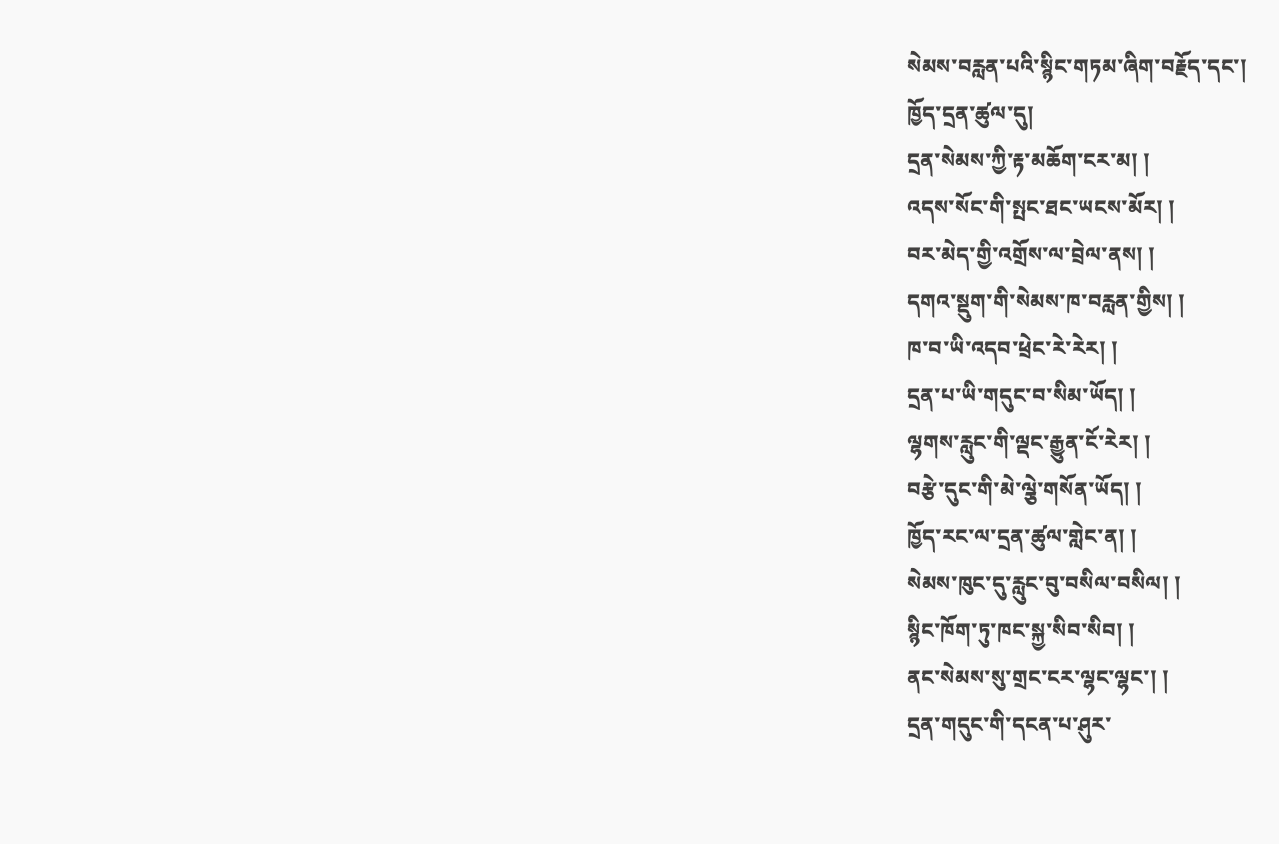སེམས་བརླན་པའི་སྙིང་གཏམ་ཞིག་བརྗོད་དང་།
ཁྱོད་དྲན་ཚུལ་དུ།
དྲན་སེམས་ཀྱི་རྟ་མཆོག་ངར་མ། །
འདས་སོང་གི་སྤང་ཐང་ཡངས་མོར། །
བར་མེད་གྱི་འགྲོས་ལ་བྲེལ་ནས། །
དགའ་སྡུག་གི་སེམས་ཁ་བརླན་གྱིས། །
ཁ་བ་ཡི་འདབ་ཕྲེང་རེ་རེར། །
དྲན་པ་ཡི་གདུང་བ་སིམ་ཡོད། །
ལྷགས་རླུང་གི་ལྡང་རྒྱུན་ངོ་རེར། །
བརྩེ་དུང་གི་མེ་ལྕེ་གསོན་ཡོད། །
ཁྱོད་རང་ལ་དྲན་ཚུལ་གླེང་ན། །
སེམས་ཁུང་དུ་རླུང་བུ་བསིལ་བསིལ། །
སྙིང་ཁོག་ཏུ་ཁང་སྐྱ་སིབ་སིབ། །
ནང་སེམས་སུ་གྲང་ངར་ལྷང་ལྷང་། །
དྲན་གདུང་གི་དངན་པ་ཤུར་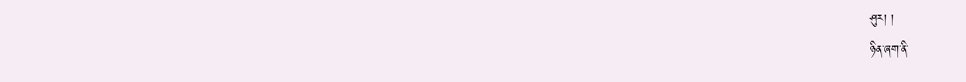ཤུར། །
ཉིན་ཞག་ནི་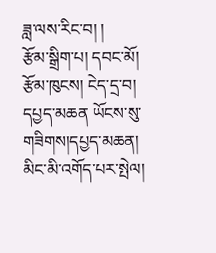ཟླ་ལས་རིང་བ། །
རྩོམ་སྒྲིག་པ། དབང་མོ།
རྩོམ་ཁུངས། ངེད་དྲ་བ།
དཔྱད་མཆན ཡོངས་སུ་གཟིགས།དཔྱད་མཆན།
མིང་མི་འགོད་པར་སྤེལ།